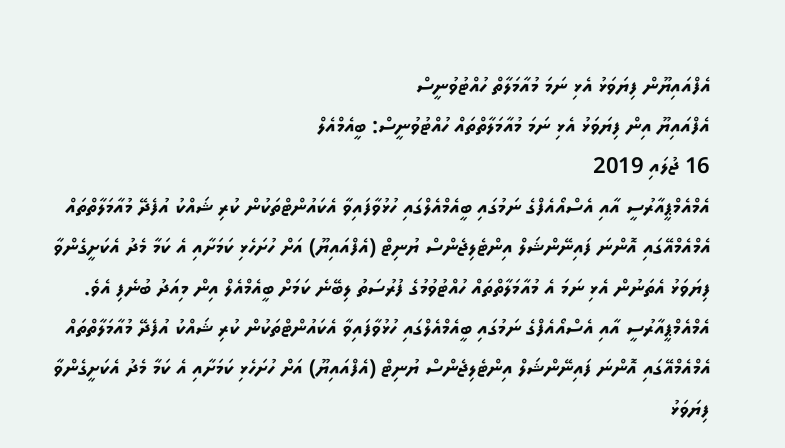އެފްއައިޔޫން ފިޔަވަޅު އެޅި ނަމަ މުއާމަލާތް ހުއްޓުވުނީސް
އެފްއައިޔޫ އިން ފިޔަވަޅު އެޅި ނަމަ މުއާމަލާތްތައް ހުއްޓުވުނީސް: ބީއެމްއެލް
16 ޖުލައި 2019
އެމްއެމްޕީއާރުސީ އާއި އެސްއޯއެފްގެ ނަމުގައި ބީއެމްއެލްގައި ހުޅުވާފައިވާ އެކައުންޓްތަކުން ކުރި ޝައްކު އުފެދޭ މުއާމަލާތްތައް އެމްއެމްއޭގައި އޮންނަ ފައިނޭންޝަލް އިންޓެލިޖެންސް ޔުނިޓް (އެފްއައިޔޫ) އަށް ހުށަހެޅި ކަމަށާއި އެ ކަމާ މެދު އެކަށީގެންވާ ފިޔަވަޅު އެތަނުން އެޅި ނަމަ އެ މުއާމަލާތްތައް ހުއްޓުވުމުގެ ފުރުސަތު ލިބޭނެ ކަމަށް ބީއެމްއެލް އިން މިއަދު ބުނެފި އެވެ.
އެމްއެމްޕީއާރުސީ އާއި އެސްއޯއެފްގެ ނަމުގައި ބީއެމްއެލްގައި ހުޅުވާފައިވާ އެކައުންޓްތަކުން ކުރި ޝައްކު އުފެދޭ މުއާމަލާތްތައް އެމްއެމްއޭގައި އޮންނަ ފައިނޭންޝަލް އިންޓެލިޖެންސް ޔުނިޓް (އެފްއައިޔޫ) އަށް ހުށަހެޅި ކަމަށާއި އެ ކަމާ މެދު އެކަށީގެންވާ ފިޔަވަޅު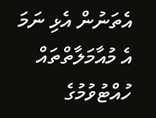އެތަނުން އެޅި ނަމަ އެ މުއާމަލާތްތައް ހުއްޓުވުމުގެ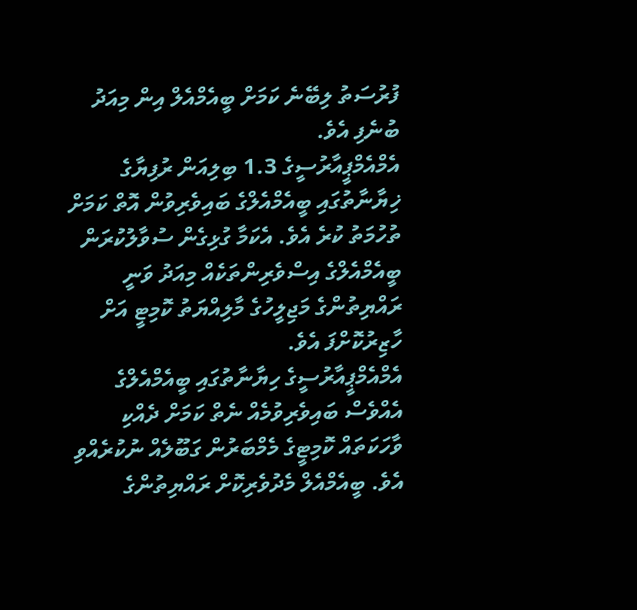ފުރުސަތު ލިބޭނެ ކަމަށް ބީއެމްއެލް އިން މިއަދު ބުނެފި އެވެ.
އެމްއެމްޕީއާރުސީގެ 1.3 ބިލިއަން ރުފިޔާގެ ޚިޔާނާތުގައި ބީއެމްއެލްގެ ބައިވެރިވުން އޮތް ކަމަށް ތުހުމަތު ކުރެ އެވެ. އެކަމާ ގުޅިގެން ސުވާލުކުރަން ބީއެމްއެލްގެ އިސްވެރިންތަކެއް މިއަދު ވަނީ ރައްޔިތުންގެ މަޖިލީހުގެ މާލިއްޔަތު ކޮމިޓީ އަށް ހާޒިރުކޮށްފަ އެވެ.
އެމްއެމްޕީއާރުސީގެ ހިޔާނާތުގައި ބީއެމްއެލްގެ އެއްވެސް ބައިވެރިވުމެއް ނެތް ކަމަށް ދެއްކި ވާހަކަތައް ކޮމިޓީގެ މެމްބަރުން ގަބޫލެއް ނުކުރެއްވި އެވެ. ބީއެމްއެލް މެދުވެރިކޮށް ރައްޔިތުންގެ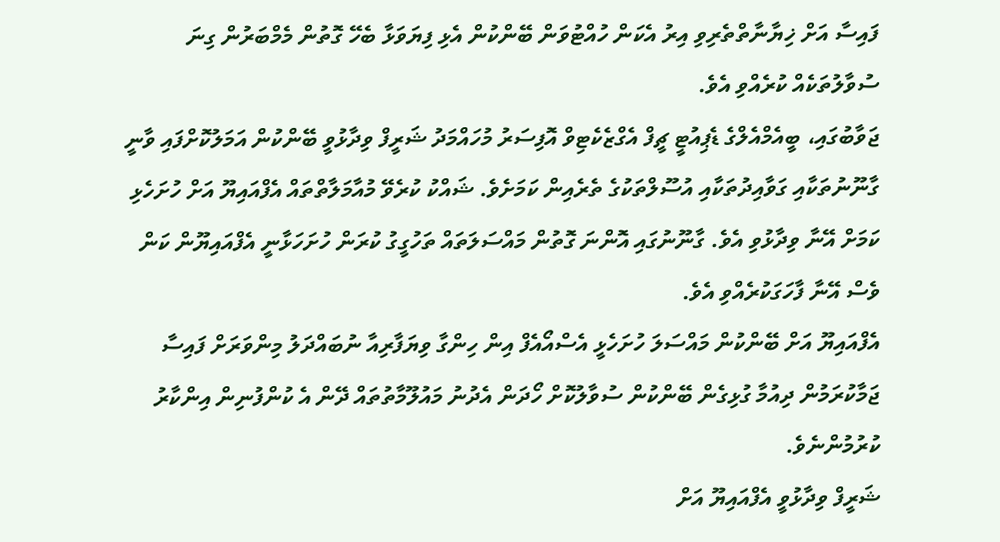ފައިސާ އަށް ޚިޔާނާތްތެރިވި އިރު އެކަން ހުއްޓުވަން ބޭންކުން އެޅި ފިޔަވަޅާ ބެހޭ ގޮތުން މެމްބަރުން ގިނަ ސުވާލުތަކެއް ކުރެއްވި އެވެ.
ޖަވާބުގައި، ބީއެމްއެލްގެ ޑެޕިއުޓީ ޗީފް އެގްޒެކެޓިވް އޮފިސަރު މުހައްމަދު ޝަރީފް ވިދާޅުވީ ބޭންކުން އަމަލުކޮށްފައި ވާނީ ގާނޫނުތަކާއި ގަވާއިދުތަކާއި އުސޫލްތަކުގެ ތެރެއިން ކަމަށެވެ. ޝައްކު ކުރެވޭ މުއާމަލާތްތައް އެފްއައިޔޫ އަށް ހުށަހެޅި ކަމަށް އޭނާ ވިދާޅުވި އެވެ. ގާނޫނުގައި އޮންނަ ގޮތުން މައްސަލަތައް ތަހުގީގު ކުރަން ހުށަހަޅާނީ އެފްއައިޔޫން ކަން ވެސް އޭނާ ފާހަގަކުރެއްވި އެވެ.
އެފްއައިޔޫ އަށް ބޭންކުން މައްސަލަ ހުށަހެޅީ އެސްއޯއެފް އިން ހިންގާ ވިޔަފާރިއާ ނުބައްދަލު މިންވަރަށް ފައިސާ ޖަމާކުރަމުން ދިއުމާ ގުޅިގެން ބޭންކުން ސުވާލުކޮށް ހޯދަން އެދުނު މައުލޫމާތުތައް ދޭން އެ ކުންފުނިން އިންކާރު ކުރުމުންނެވެ.
ޝަރީފް ވިދާޅުވީ އެފްއައިޔޫ އަށް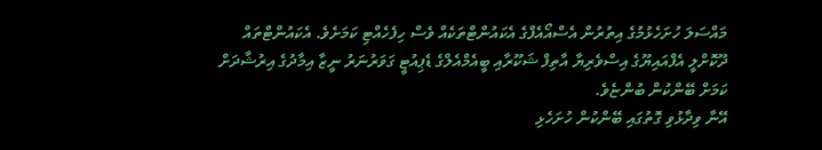މައްސަލަ ހުށަހެޅުމުގެ އިތުރުން އެސްއޯއެފްގެ އެކައުންޓްތަކެއް ވެސް ހިފެހެއްޓި ކަމަށެވެ. އެކައުންޓްތައް ދޫކޮށްލީ އެފްއައިޔޫގެ އިސްވެރިޔާ އާތިފް ޝަކޫރާއި ބީއެމްއެލްގެ ޑެޕިއުޓީ ގަވަރުނަރު ނީޒާ އިމާދުގެ އިރުޝާދަށް ކަމަށް ބޭންކުން ބުންޏެވެ.
އޭނާ ވިދާޅުވި ގޮތުގައި ބޭންކުން ހުށަހެޅި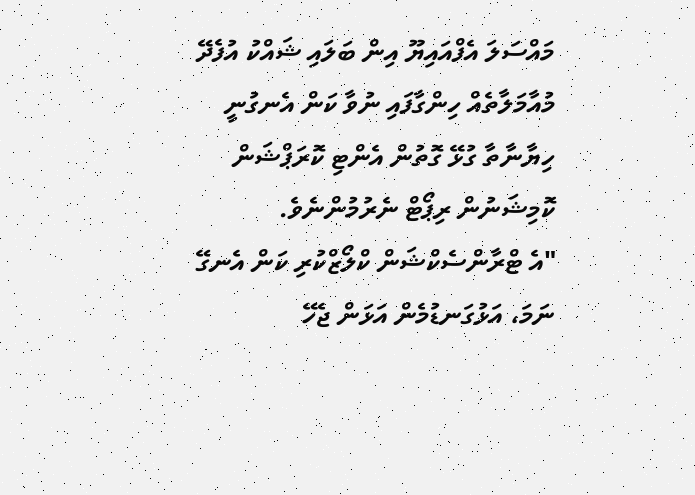މައްސަލަ އެފްއައިޔޫ އިން ބަލައި ޝައްކު އުފެދޭ މުއާމަލާތެއް ހިންގާފައި ނުވާ ކަން އެނގުނީ ހިޔާނާތާ ގުޅޭ ގޮތުން އެންޓި ކޮރަޕްޝަން ކޮމިޝަނުން ރިޕޯޓް ނެރުމުންނެވެ.
"އެ ޓްރާންސެކްޝަން ކްލޯޒްކުރި ކަން އެނގޭ ނަމަ، އަޅުގަނޑުމެން އަޅަން ޖެހޭ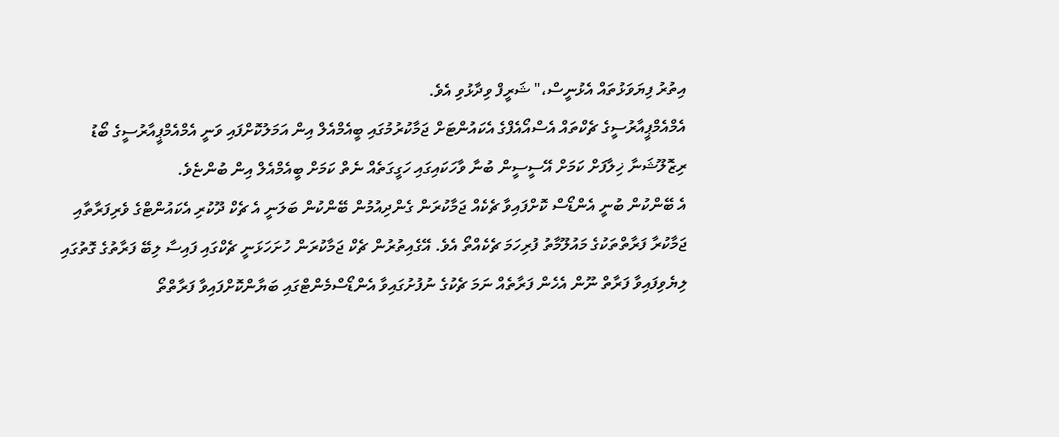އިތުރު ފިޔަވަޅުތައް އެޅުނީސް،" ޝަރީފް ވިދާޅުވި އެވެ.
އެމްއެމްޕީއާރުސީގެ ޗެކްތައް އެސްއޯއެފްގެ އެކައުންޓަށް ޖަމާކުރުމުގައި ބީއެމްއެލް އިން އަމަލުކޮށްފައި ވަނީ އެމްއެމްޕީއާރުސީގެ ބޯޑު ރިޒޮލޫޝަނާ ޚިލާފަށް ކަމަށް އޭސީސީން ބުނާ ވާހަކައިގައި ހަގީގަތެއް ނެތް ކަމަށް ބީއެމްއެލް އިން ބުންޏެވެ.
އެ ބޭންކުން ބުނީ އެންޑޯސް ކޮށްފައިވާ ޗެކެއް ޖަމާކުރަން ގެންދިއުމުން ބޭންކުން ބަލަނީ އެ ޗެކް ދޫކުރި އެކައުންޓްގެ ވެރިފަރާތާއި ޖަމާކުރާ ފަރާތްތަކުގެ މައުލޫމާތު ފުރިހަމަ ޗެކެއްތޯ އެވެ. އޭގެއިތުރުން ޗެކް ޖަމާކުރަން ހުށަހަޅަނީ ޗެކްގައި ފައިސާ ލިބޭ ފަރާތުގެ ގޮތުގައި ލިޔެވިފައިވާ ފަރާތް ނޫން އެހެން ފަރާތެއް ނަމަ ޗެކުގެ ނުފުށުގައިވާ އެންޑޯސްމެންޓްގައި ބަޔާންކޮށްފައިވާ ފަރާތްތޯ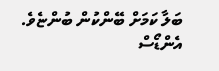ބަލާ ކަމަށް ބޭންކުން ބުންޏެވެ.
އެންޑޯސް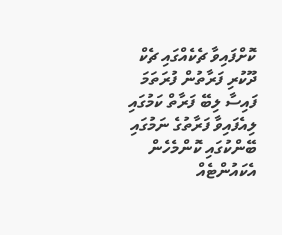ކޮށްފައިވާ ޗެކެއްގައި ޗެކް ދޫކުރި ފަރާތުން ފުރަތަމަ ފައިސާ ލިބޭ ފަރާތް ކަމުގައި ލިއެފައިވާ ފަރާތުގެ ނަމުގައި ބޭންކުގައި ކޮންމެހެން އެކައުންޓެއް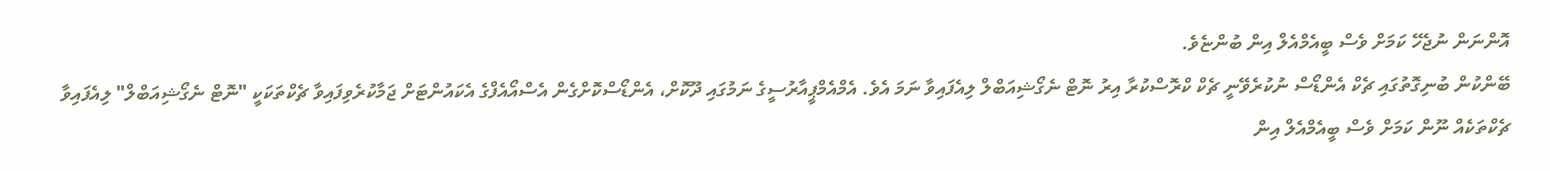އޮންނަން ނުޖެހޭ ކަމަށް ވެސް ބީއެމްއެލް އިން ބުންޏެވެ.
ބޭންކުން ބުނިގޮތުގައި ޗެކް އެންޑޯސް ނުކުރެވޭނީ ޗެކް ކްރޮސްކުރާ އިރު ނޮޓް ނެގޯޝިއަބްލް ލިއެފައިވާ ނަމަ އެވެ. އެމްއެމްޕީއާރުސީގެ ނަމުގައި ދޫކޮށް، އެންޑޯސްކޮށްގެން އެސްއޯއެފްގެ އެކައުންޓަށް ޖަމާކުރެވިފައިވާ ޗެކްތަކަކީ "ނޮޓް ނެގޯޝިއަބްލް" ލިއެފައިވާ ޗެކްތަކެއް ނޫން ކަމަށް ވެސް ބީއެމްއެލް އިން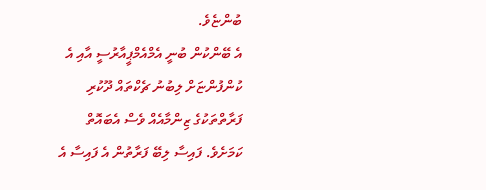ބުންޏެވެ.
އެ ބޭންކުން ބުނީ އެމްއެމްޕީއާރުސީ އާއި އެ ކުންފުންޏަށް ލިބުނު ޗެކްތައް ދޫކުރި ފަރާތްތަކުގެ ޒިންމާއެއް ވެސް އެބައޮތް ކަމަށެވެ. ފައިސާ ލިބޭ ފަރާތުން އެ ފައިސާ އެ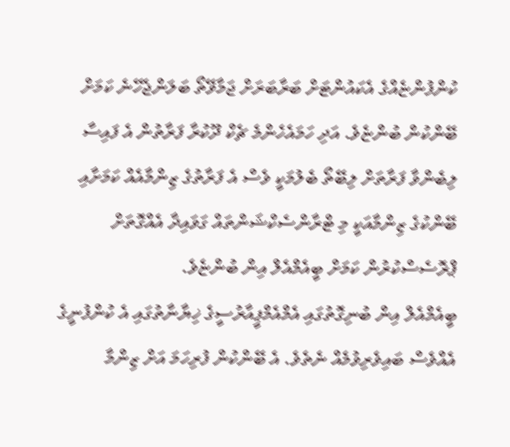ކުންފުންޏެއްގެ އެކައުންޓަށް ބަރާބަރަށް ޖަމާވޭތޯ ބަލަންޖެހޭނެ ކަމަށް ބޭންކުން ބުންޏެވެ. އަދި ހަމައެހެންމެ ޗެކް ދޫކުރާ ފަރާތުން އެ ފައިސާ ލިބެންވާ ފަރާތަށް ލިބޭތޯ ބެލުމަކީ ވެސް އެ ފަރާތުގެ ޒިންމާއެއް ކަމަށާއި ބޭންކުގެ ޒިންމާއަކީ މި ޓްރާންސެކްޝަންތައް ގަވައިދާ އެއްގޮތަށް ޕްރޮސެސްކުރުން ކަމަށް ބީއެމްއެލް އިން ބުންޏެވެ.
ބީއެމްއެލް އިން ބުނިގޮތުގައި އެމްއެމްޕީއާރުސީގެ ޚިޔާނާތުގައި އެ ކުންފުނީގެ އެއްވެސް ބައިވެރިވުމެއް ނެތެވެ. އެ ބޭންކުން ފުރިހަމަ އަށް ޒިންމާ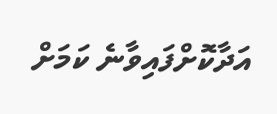އަދާކޮށްފައިވާނެ ކަމަށް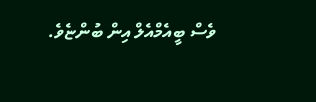ވެސް ބީއެމްއެލް އިން ބުންޏެވެ.